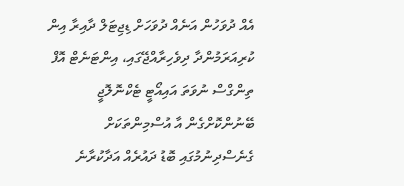އެއް ދުވަހުން އަނެއް ދުވަހަށް ޑިޖިޓަލް ދާއިރާ އިން ކުރިއަރަމުންދާ ދިވެހިރާއްޖޭގައި، އިންޓަނެޓް އޮފް ތިންގްސް ނުވަތަ އައިއޯޓީ ޓެކްނޮލޮޖީ ބޭނުންކޮށްގެން އާ އުސްމިންތަކަށް ގެނެސްދިނުމުގައި ބޮޑު ދައުރެއް އަދާކުރާނެ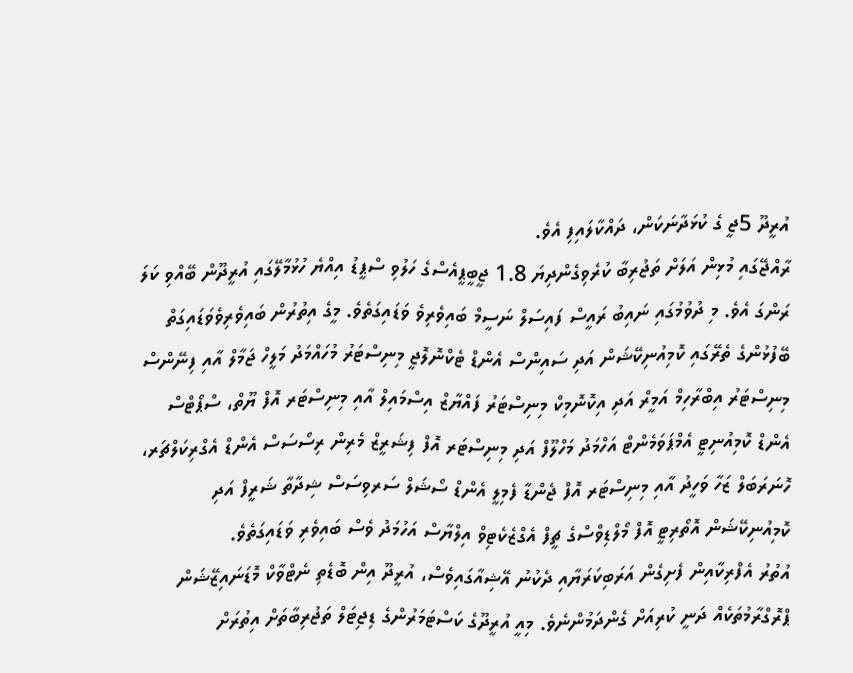އުރީދޫ 5ޖީ ގެ ކުޅަދާނަކަން، ދައްކާލައިފި އެވެ.
ރާއްޖޭގައި މުޅިން އަލަށް ތަޖުރިބާ ކުރެވިގެންދިޔަ 1.8 ޖީބީޕީއެސްގެ ހަލުވި ސްޕީޑު އިއްޔެ ހުޅުމާލޭގައި އުރީދޫން ބޭއްވި ކަލަ ރަންގަ އެވެ. މި ދުވުމުގައި ނައިބު ރައީސް ފައިސަލް ނަސީމް ބައިވެރިވެ ވަޑައިގަތެވެ. މީގެ އިތުރުން ބައިވެރިވެވަޑައިގަތް ބޭފުޅުންގެ ތެރޭގައި ކޮމިއުނިކޭޝަން އަދި ސައިންސް އެންޑް ޓެކްނޮލޮޖީ މިނިސްޓަރު މުހައްމަދު މަލީހް ޖަމާލް އާއި ފިނޭންސް މިނިސްޓަރު އިބްރާހިމް އަމީރް އަދި އިކޮނޮމިކް މިނިސްޓަރު ފައްޔާޒް އިސްމައިލް އާއި މިނިސްޓަރ އޮފް ޔޫތް، ސްޕޯޓްސް އެންޑް ކޮމިއުނިޓީ އެމްޕަވަމެންޓް އަހްމަދު މަހްލޫފް އަދި މިނިސްޓަރ އޮފް ފިޝަރީޒް މެރިން ރިސޯސަސް އެންޑް އެގްރިކަލްޗަރ، ހޮނަރަބަލް ޒަހާ ވަހީދު އާއި މިނިސްޓަރ އޮފް ޖެންޑާ ފެމިލީ އެންޑް ސޯޝަލް ސަރވިސަސް ޝިދާތާ ޝަރީފް އަދި ކޮމިއުނިކޭޝަން އޮތޯރިޓީ އޮފް މޯލްޑިވްސްގެ ޗީފް އެގްޒެކެޓިވް އިލްޔާސް އަހުމަދު ވެސް ބައިވެރި ވަޑައިގަތެވެ.
އުތުރު އެފްރިކާއިން ފެށިގެން އަރަބިކަރަޔާއި ދެކުނު އޭޝިއާގައިވެސް، އުރީދޫ އިން ބޮޑެތި ނެޓްވާކް މޮޑަނައިޒޭޝަން ޕްރޮގްރާމުތަކެއް ދަނީ ކުރިއަށް ގެންދަމުންނެވެ. މިއީ އުރީދޫގެ ކަސްޓަމަރުންގެ ޑިޖިޓަލް ތަޖުރިބާތަށް އިތުރަށް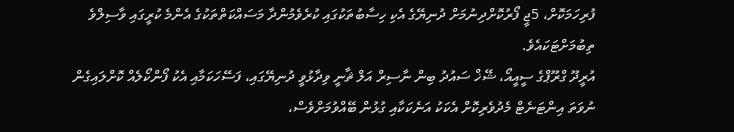ފުރިހަމަކޮށް، 5ޖީ ފޯރުކޮށްދިނުމަށް ދުނިޔޭގެ އެކި ހިސާބުތަކުގައި ކުރެވެމުންދާ މަސައްކަތްތަކުގެ އެންމެ ކުރީގައި ވާސިލްވެ ތިބުމަށްޓަކައެވެ.
އުރީދޫ ގްރޫޕްގެ ސީއީއޯ، ޝޭޚް ސައުދު ބިން ނާސިރް އަލް ޘާނީ ވިދާޅުވީ ދުނިޔޭގައި، ފަސޭހަކަމާއި އެކު ފޯންކޯލެއް ކޮށްލައިގެން ނުވަތަ އިންޓަނެޓް މެދުވެރިކޮށް އެކަކު އަނެކަކާއި ގުޅުން ބޭއްވުމަށްވެސް،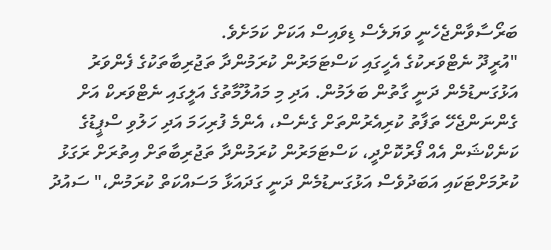ބަރޯސާވާންޖެހެނީ ވަޔަލެސް ޑިވައިސް އަކަށް ކަމަށެވެ.
"އުރީދޫ ނެޓްވަރކުގެ އެހީގައި ކަސްޓަމަރުން ކުރަމުންދާ ތަޖުރިބާތަކުގެ ފެންވަރު އަޅުގަނޑުމެން ދަނީ ގާތުން ބަލަމުން. އަދި މި މައުލޫމާތުގެ އަލީގައި ނެޓްވަރކް އަށް ގެންނަންޖެހޭ ތަފާތު ކުރިއެރުންތަށް ގެނެސް، އެންމެ ފުރިހަމަ އަދި ހަލުވި ސްޕީޑުގެ ކަނެކްޝަން އެއް ފޯރުކޮށްދީ، ކަސްޓަމަރުން ކުރަމުންދާ ތަޖުރިބާތަށް އިތުރަށް ރަގަޅު ކުރުމަށްޓަކައި އަބަދުވެސް އަޅުގަނޑުމެން ދަނީ ގަދައަޅާ މަސައްކަތް ކުރަމުން،" ސައުދު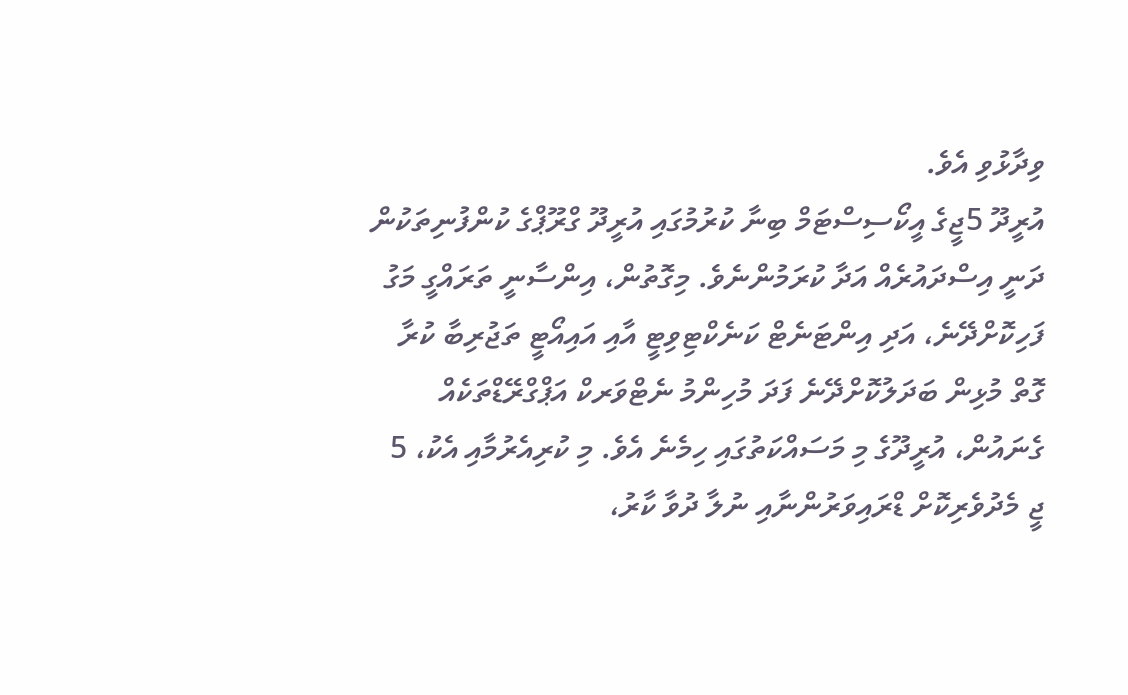ވިދާޅުވި އެވެ.
އުރީދޫ 5ޖީގެ އީކޯސިސްޓަމް ބިނާ ކުރުމުގައި އުރީދޫ ގްރޫޕްގެ ކުންފުނިތަކުން ދަނީ އިސްދައުރެއް އަދާ ކުރަމުންނެވެ. މިގޮތުން، އިންސާނީ ތަރައްގީ މަގު ފަހިކޮށްދޭނެ، އަދި އިންޓަނެޓް ކަނެކްޓިވިޓީ އާއި އައިއޯޓީ ތަޖުރިބާ ކުރާ ގޮތް މުޅިން ބަދަލުކޮށްދޭނެ ފަދަ މުހިންމު ނެޓްވަރކް އަޕްގްރޭޑްތަކެއް ގެނައުން، އުރީދޫގެ މި މަސައްކަތުގައި ހިމެނެ އެވެ. މި ކުރިއެރުމާއި އެކު، 5 ޖީ މެދުވެރިކޮށް ޑްރައިވަރުންނާއި ނުލާ ދުވާ ކާރު،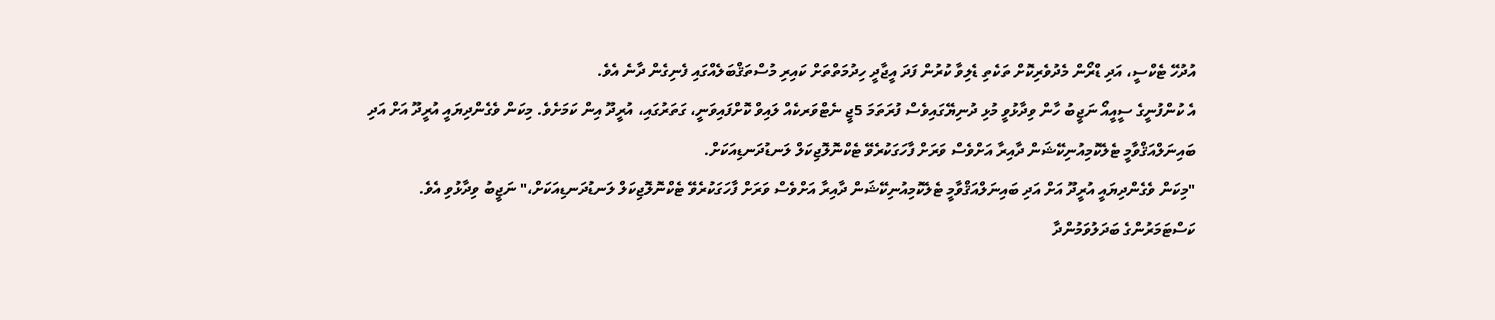އުދުހޭ ޓެކްސީ، އަދި ޑްރޯން މެދުވެރިކޮށް ތަކެތި ޑެލިވާ ކުރުން ފަދަ އީޖާދީ ހިދުމަތްތަށް ކައިރި މުސްތަޤްބަލެއްގައި ފެނިގެން ދާނެ އެވެ.
އެ ކުންފުނީގެ ސީއީއޯ ނަޖީބު ހާން ވިދާޅުވީ މުޅި ދުނިޔޭގައިވެސް ފުރަތަމަ 5ޖީ ނެޓްވަރކެއް ލައިވް ކޮށްފައިވަނީ، ގަތަރުގައި، އުރީދޫ އިން ކަމަށެވެ. މިކަން ވެގެންދިޔައީ އުރީދޫ އަށް އަދި ބައިނަލްއަޤްވާމީ ޓެލެކޮމިއުނިކޭޝަން ދާއިރާ އަށްވެސް ވަރަށް ފާހަގަކުރެވޭ ޓެކްނޮލޮޖިކަލް ލަނޑުދަނޑިއަކަށް.
"މިކަން ވެގެންދިޔައީ އުރީދޫ އަށް އަދި ބައިނަލްއަޤްވާމީ ޓެލެކޮމިއުނިކޭޝަން ދާއިރާ އަށްވެސް ވަރަށް ފާހަގަކުރެވޭ ޓެކްނޮލޮޖިކަލް ލަނޑުދަނޑިއަކަށް،" ނަޖީބު ވިދާޅުވި އެވެ.
ކަސްޓަމަރުންގެ ބަދަލުވަމުންދާ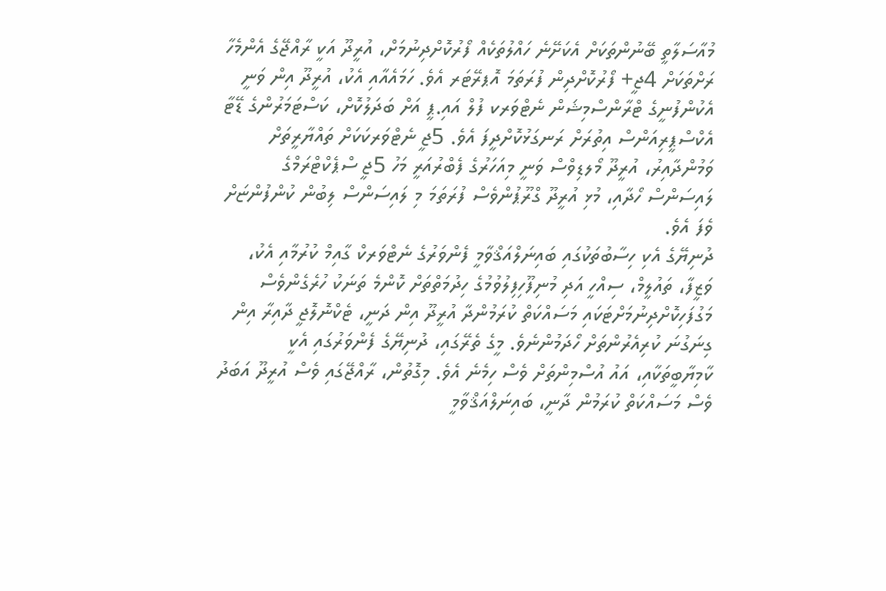މުއާސަލާތީ ބޭނުންތަކަށް އެކަށޭނެ ހައްލުތަކެއް ފޯރުކޮށްދިނުމަށް، އުރީދޫ އަކީ ރާއްޖޭގެ އެންމެހާ ރަށްތަކަށް 4ޖީ+ ފޯރުކޮށްދިން ފުރަތަމަ އޮޕރޭޓަރ އެވެ. ހަމައެއާއި އެކު، އުރީދޫ އިން ވަނީ އެކުންފުނީގެ ޓްރާންސްމިޝަން ނެޓްވަރކ ފުލް އައި.ޕީ އަށް ބަދަލުކޮށް، ކަސްޓަމަރުންގެ ޑޭޓާ އެކްސްޕީރިއަންސް އިތުރަށް ރަނގަޅުކޮށްދީފަ އެވެ. 5ޖީ ނެޓްވަރކަކަށް ތައްޔާރީތަށް ވަމުންދާއިރު، އުރީދޫ މޯލޑިވްސް ވަނީ މިއަހަރުގެ ފެބްރުއަރީ މަހު 5ޖީ ސްޕެކްޓްރަމްގެ ލައިސަންސް ހޯދާއި، މުޅި އުރީދޫ ގްރޫޕުންވެސް ފުރަތަމަ މި ލައިސަންސް ލިބުން ކުންފުންޏަށް ވެފަ އެވެ.
ދުނިޔޭގެ އެކި ހިސާބުތަކުގައި ބައިނަލްއަޤްވާމީ ފެންވަރުގެ ނެޓްވަރކް ގާއިމް ކުރުމާއި އެކު، ވަޒީފާ، ތައުލީމް، ސިއްހީ އަދި މުނިފޫހިފިލުވުމުގެ ހިދުމަތްތަށް ކޮންމެ ތަނަކު ހުރެގެންވެސް މަގުފަހިކޮށްދިނުމަށްޓަކައި މަސައްކަތް ކުރަމުންދާ އުރީދޫ އިން ދަނީ، ޓެކްނޮލޮޖީ ދާއިރާ އިން ގިނަގުނަ ކުރިއެރުންތަށް ހޯދަމުންނެވެ. މީގެ ތެރޭގައި، ދުނިޔޭގެ ފެންވަރުގައި އެކީ ކާމިޔާބީތަކާއި، އައު އުސްމިންތަށް ވެސް ހިމެނެ އެވެ. މިގޮތުން، ރާއްޖޭގައި ވެސް އުރީދޫ އަބަދު ވެސް މަސައްކަތް ކުރަމުން ދާނީ، ބައިނަލްއަޤްވާމީ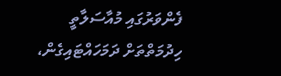ފެންވަރުގައި މުއާސަލާތީ ހިދުމަތްތަށް ދަމަހައްޓައިގެން،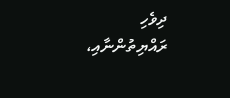ދިވެހި ރައްޔިތުންނާއި،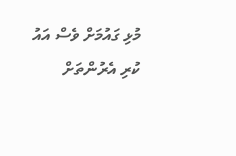މުޅި ގައުމަށް ވެސް އައު ކުރި އެރުންތަށް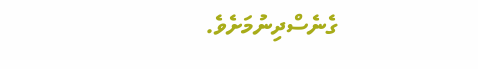ގެނެސްދިނުމަށެވެ.